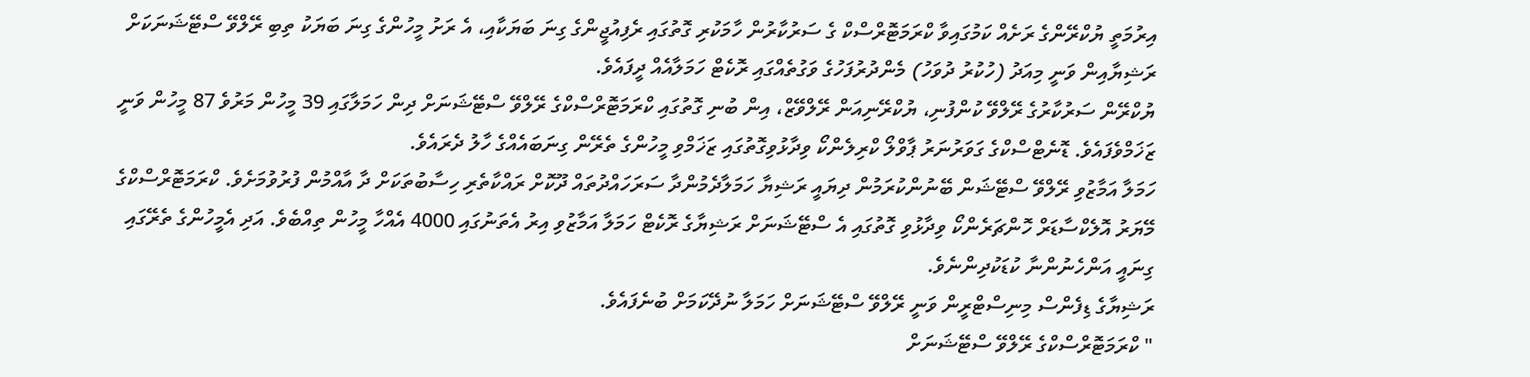އިރުމަތީ ޔުކްރޭންގެ ރަށެއް ކަމުގައިވާ ކްރަމަޓޮރްސްކް ގެ ސަރުކާރުން ހާމަކުރި ގޮތުގައި ރެފިއުޖީންގެ ގިނަ ބަޔަކާއި، އެ ރަށު މީހުންގެ ގިނަ ބަޔަކު ތިބި ރޭލްވޭ ސްޓޭޝަނަކަށް ރަޝިޔާއިން ވަނީ މިއަދު (ހުކުރު ދުވަހު) މެންދުރުފަހުގެ ވަގުތެއްގައި ރޮކެޓް ހަމަލާއެއް ދީފައެވެ.
ޔުކްރޭން ސަރުކާރުގެ ރޭލްވޭ ކުންފުނި، ޔުކްރޭނިއަން ރޭލްވޭޒް، އިން ބުނި ގޮތުގައި ކްރަމަޓޮރްސްކްގެ ރޭލްވޭ ސްޓޭޝަނަށް ދިން ހަމަލާގައި 39 މީހުން މަރުވެ 87 މީހުން ވަނީ ޒަޚަމްވެފައެވެ. ޑޮނެޓްސްކްގެ ގަވަރުނަރު ޕާވްލޯ ކްރިލެންކޯ ވިދާޅުވިގޮތުގައި ޒަޚަމްވި މީހުންގެ ތެރޭން ގިނަބައެއްގެ ހާލު ދެރައެވެ.
ހަމަލާ އަމާޒުވި ރޭލްވޭ ސްޓޭޝަން ބޭނުންކުރަމުން ދިޔައީ ރަޝިޔާ ހަމަލާދެމުންދާ ސަރަހައްދުތައް ދޫކޮށް ރައްކާތެރި ހިސާބުތަކަށް ދާ އާއްމުން ފުރުވުމަށެވެ. ކްރަމަޓޮރްސްކްގެ މޭޔަރު އޮލެކްސާޑަރް ހޮންޗަރެންކޯ ވިދާޅުވި ގޮތުގައި އެ ސްޓޭޝަނަށް ރަޝިޔާގެ ރޮކެޓް ހަމަލާ އަމާޒުވި އިރު އެތަނުގައި 4000 އެއްހާ މީހުން ތިއްބެވެ. އަދި އެމީހުންގެ ތެރޭގައި ގިނައީ އަންހެނުންނާ ކުޑަކުދިންނެވެ.
ރަޝިޔާގެ ޑިފެންސް މިނިސްޓްރީން ވަނީ ރޭލްވޭ ސްޓޭޝަނަށް ހަމަލާ ނުދޭކަމަށް ބުނެފައެވެ.
" ކްރަމަޓޮރްސްކްގެ ރޭލްވޭ ސްޓޭޝަނަށް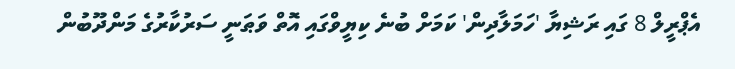އެޕްރީލް 8 ގައި ރަޝިޔާ 'ހަމަލާދިން' ކަމަށް ބުނެ ކިޔީވްގައި އޮތް ވަޠަނީ ސަރުކާރުގެ މަންދޫބުން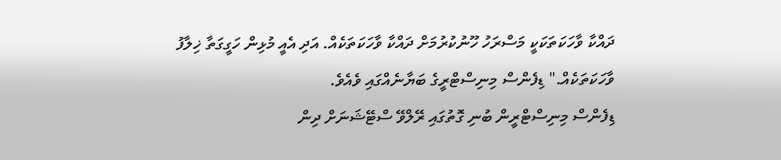ދައްކާ ވާހަކަތަކަކީ މަސްރަހު ހޫނުކުރުމަށް ދައްކާ ވާހަކަތަކެއް. އަދި އެއީ މުޅިން ހަގީގަތާ ޚިލާފު ވާހަކަތަކެއް." ޑިފެންސް މިނިސްޓްރީގެ ބަޔާނެއްގައި ވެއެވެ.
ޑިފެންސް މިނިސްޓްރީން ބުނި ގޮތުގައި ރޭލްވޭ ސްޓޭޝަނަށް ދިން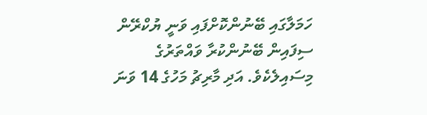ހަމަލާގައި ބޭނުންކޮށްފައި ވަނީ ޔުކްރޭން ސިފައިން ބޭނުންކުރާ ވައްތަރުގެ މިސައިލެކެވެ. އަދި މާރިޗު މަހުގެ 14 ވަނަ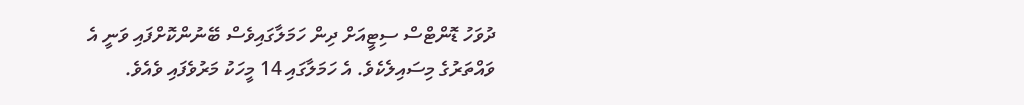ދުވަހު ޑޮންޓްސް ސިޓީއަށް ދިން ހަމަލާގައިވެސް ބޭނުންކޮށްފައި ވަނީ އެ ވައްތަރުގެ މިސައިލެކެވެ. އެ ހަމަލާގައި 14 މީހަކު މަރުވެފައި ވެއެވެ.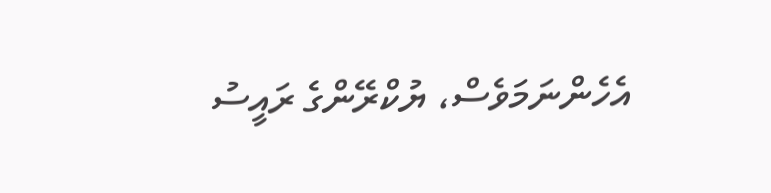އެހެންނަމަވެސް، ޔުކްރޭންގެ ރައީސު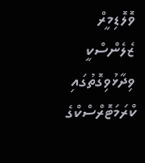ވޮލޮޑިމީރް ޒެލެންސްކީ ވިދާޅުވިގޮތުގައި ކްރަމަޓޮރްސްކްގެ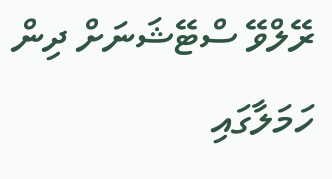ރޭލްވޭ ސްޓޭޝަނަށް ދިން ހަމަލާގައި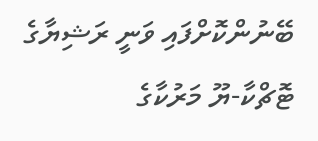ބޭނުންކޮށްފައި ވަނީ ރަޝިޔާގެ ޓޮޗްކާ-ޔޫ މަރުކާގެ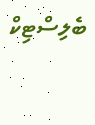ބެލިސްޓިކް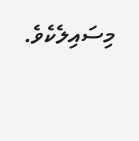މިސައިލެކެވެ.